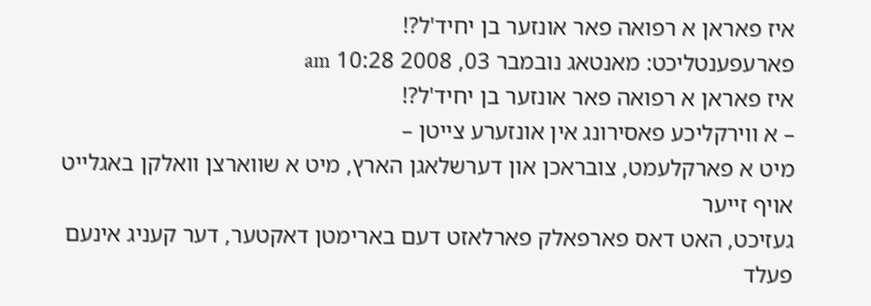איז פאראן א רפואה פאר אונזער בן יחיד'ל?!
פארעפענטליכט: מאנטאג נובמבר 03, 2008 10:28 am
איז פאראן א רפואה פאר אונזער בן יחיד'ל?!
– א ווירקליכע פאסירונג אין אונזערע צייטן –
מיט א פארקלעמט, צובראכן און דערשלאגן הארץ, מיט א שווארצן וואלקן באגלייט אויף זייער
געזיכט, האט דאס פארפאלק פארלאזט דעם בארימטן דאקטער, דער קעניג אינעם פעלד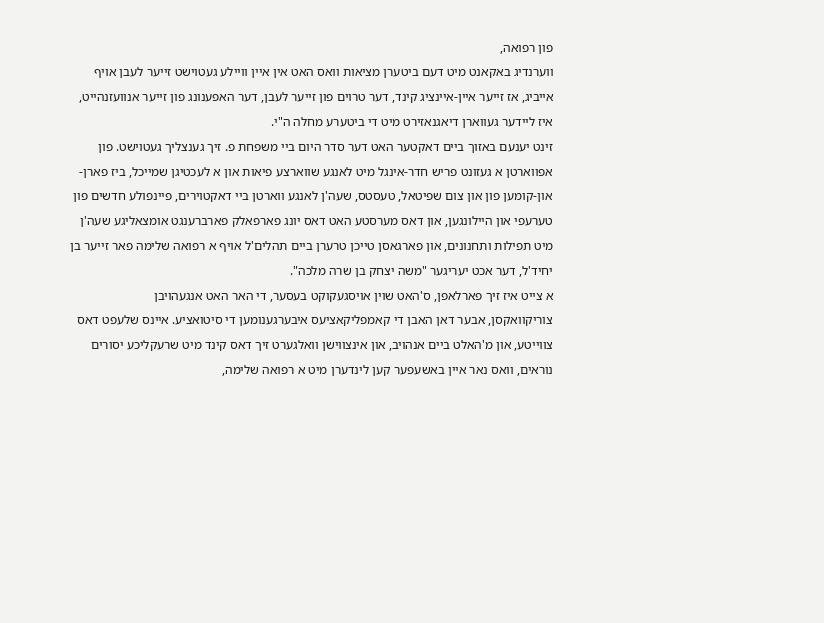פון רפואה,
ווערנדיג באקאנט מיט דעם ביטערן מציאות וואס האט אין איין וויילע געטוישט זייער לעבן אויף
אייביג, אז זייער איין-איינציג קינד, דער טרוים פון זייער לעבן, דער האפענונג פון זייער אנוועזנהייט,
איז ליידער געווארן דיאגנאזירט מיט די ביטערע מחלה ה"י.
זינט יענעם באזוך ביים דאקטער האט דער סדר היום ביי משפחת פ. זיך גענצליך געטוישט. פון
אפווארטן א געזונט פריש חדר-אינגל מיט לאנגע שווארצע פיאות און א לעכטיגן שמייכל, ביז פארן-
און-קומען פון און צום שפיטאל, טעסטס, שעה'ן לאנגע ווארטן ביי דאקטוירים, פיינפולע חדשים פון
טערעפי און היילונגען, און דאס מערסטע האט דאס יונג פארפאלק פארברענגט אומצאליגע שעה'ן
מיט תפילות ותחנונים, און פארגאסן טייכן טרערן ביים תהלים'ל אויף א רפואה שלימה פאר זייער בן
יחיד'ל, דער אכט יעריגער "משה יצחק בן שרה מלכה".
א צייט איז זיך פארלאפן, ס'האט שוין אויסגעקוקט בעסער, די האר האט אנגעהויבן
צוריקוואקסן, אבער דאן האבן די קאמפליקאציעס איבערגענומען די סיטואציע. איינס שלעפט דאס
צווייטע, און מ'האלט ביים אנהויב, און אינצווישן וואלגערט זיך דאס קינד מיט שרעקליכע יסורים
נוראים, וואס נאר איין באשעפער קען לינדערן מיט א רפואה שלימה,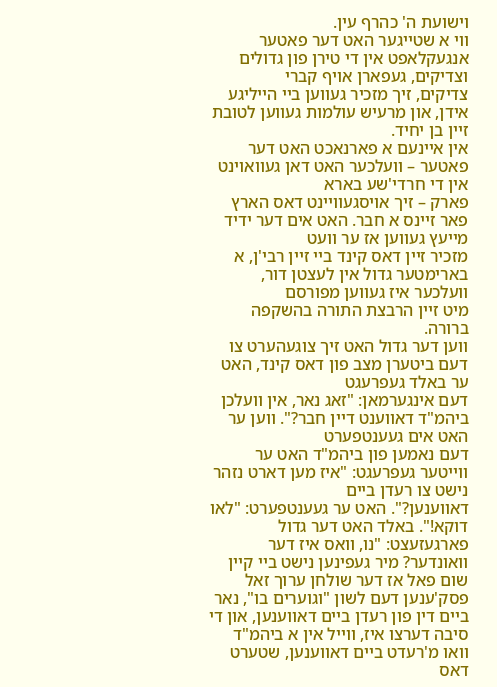וישועת ה' כהרף עין.
ווי א שטייגער האט דער פאטער אנגעקלאפט אין די טירן פון גדולים וצדיקים, געפארן אויף קברי
צדיקים, זיך מזכיר געווען ביי הייליגע אידן, און מרעיש עולמות געווען לטובת זיין בן יחיד.
אין איינעם א פארנאכט האט דער פאטער – וועלכער האט דאן געוואוינט אין די חרדי'שע בארא
פארק – זיך אויסגעוויינט דאס הארץ פאר זיינס א חבר. האט אים דער ידיד מייעץ געווען אז ער וועט
מזכיר זיין דאס קינד ביי זיין רבי'ן, א בארימטער גדול אין לעצטן דור, וועלכער איז געווען מפורסם
מיט זיין הרבצת התורה בהשקפה ברורה.
ווען דער גדול האט זיך צוגעהערט צו דעם ביטערן מצב פון דאס קינד, האט ער באלד געפרעגט
דעם אינגערמאן: "זאג נאר, אין וועלכן ביהמ"ד דאווענט דיין חבר?". ווען ער האט אים געענטפערט
דעם נאמען פון ביהמ"ד האט ער ווייטער געפרעגט: "איז מען דארט נזהר נישט צו רעדן ביים
דאווענען?". האט ער געענטפערט: "לאו דוקא!". באלד האט דער גדול פארגעזעצט: "נו, וואס איז דער וואונדער? מיר געפינען נישט ביי קיין שום פאל אז דער שולחן ערוך זאל פסק'ענען דעם לשון "וגוערים בו", נאר ביים דין פון רעדן ביים דאווענען, און די סיבה דערצו איז, ווייל אין א ביהמ"ד וואו מ'רעדט ביים דאווענען, שטערט דאס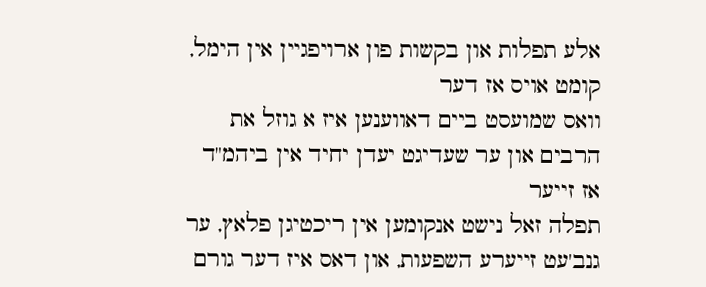אלע תפלות און בקשות פון ארויפגיין אין הימל, קומט אויס אז דער
וואס שמועסט ביים דאווענען איז א גוזל את הרבים און ער שעדיגט יעדן יחיד אין ביהמ"ד אז זייער
תפלה זאל נישט אנקומען אין ריכטיגן פלאץ, ער גנב'עט זייערע השפעות, און דאס איז דער גורם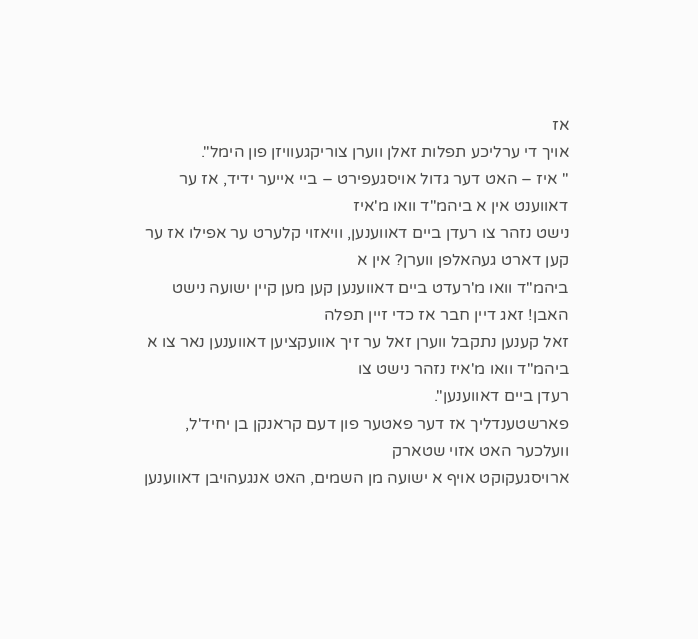אז
אויך די ערליכע תפלות זאלן ווערן צוריקגעוויזן פון הימל".
" איז – האט דער גדול אויסגעפירט – ביי אייער ידיד, אז ער דאווענט אין א ביהמ"ד וואו מ'איז
נישט נזהר צו רעדן ביים דאווענען, וויאזוי קלערט ער אפילו אז ער קען דארט געהאלפן ווערן? אין א
ביהמ"ד וואו מ'רעדט ביים דאווענען קען מען קיין ישועה נישט האבן! זאג דיין חבר אז כדי זיין תפלה
זאל קענען נתקבל ווערן זאל ער זיך אוועקציען דאווענען נאר צו א ביהמ"ד וואו מ'איז נזהר נישט צו
רעדן ביים דאווענען".
פארשטענדליך אז דער פאטער פון דעם קראנקן בן יחיד'ל, וועלכער האט אזוי שטארק
ארויסגעקוקט אויף א ישועה מן השמים, האט אנגעהויבן דאווענען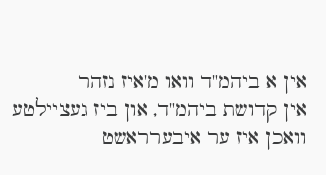אין א ביהמ"ד וואו מ'איז נזהר
אין קדושת ביהמ"ד, און ביז געציילטע וואכן איז ער איבערראשט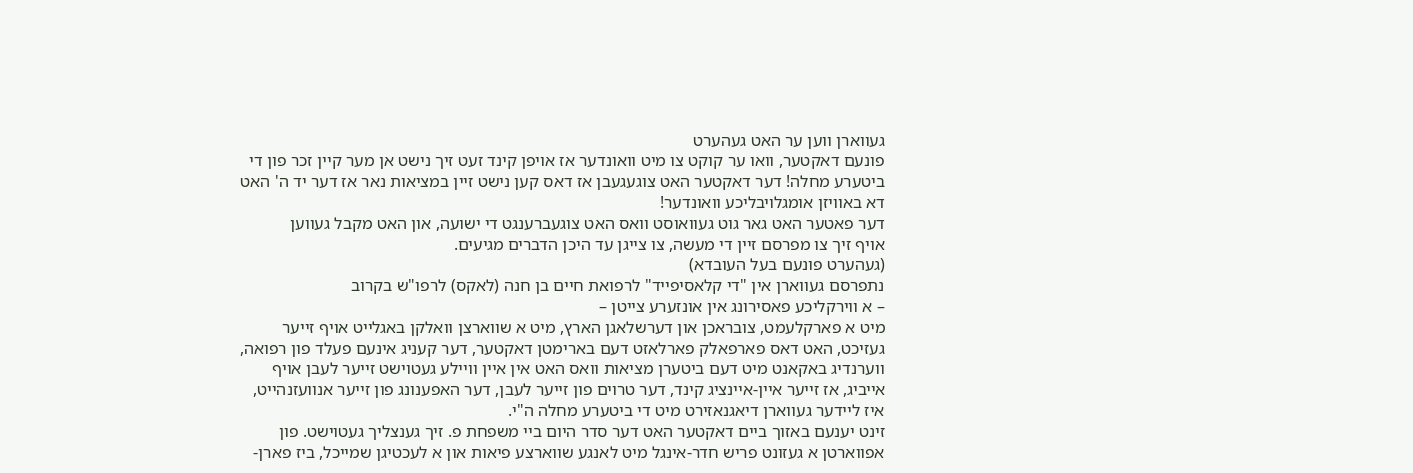געווארן ווען ער האט געהערט
פונעם דאקטער, וואו ער קוקט צו מיט וואונדער אז אויפן קינד זעט זיך נישט אן מער קיין זכר פון די
ביטערע מחלה! דער דאקטער האט צוגעגעבן אז דאס קען נישט זיין במציאות נאר אז דער יד ה' האט
דא באוויזן אומגלויבליכע וואונדער!
דער פאטער האט גאר גוט געוואוסט וואס האט צוגעברענגט די ישועה, און האט מקבל געווען
אויף זיך צו מפרסם זיין די מעשה, צו צייגן עד היכן הדברים מגיעים.
(געהערט פונעם בעל העובדא)
נתפרסם געווארן אין "די קלאסיפייד" לרפואת חיים בן חנה (לאקס) לרפו"ש בקרוב
– א ווירקליכע פאסירונג אין אונזערע צייטן –
מיט א פארקלעמט, צובראכן און דערשלאגן הארץ, מיט א שווארצן וואלקן באגלייט אויף זייער
געזיכט, האט דאס פארפאלק פארלאזט דעם בארימטן דאקטער, דער קעניג אינעם פעלד פון רפואה,
ווערנדיג באקאנט מיט דעם ביטערן מציאות וואס האט אין איין וויילע געטוישט זייער לעבן אויף
אייביג, אז זייער איין-איינציג קינד, דער טרוים פון זייער לעבן, דער האפענונג פון זייער אנוועזנהייט,
איז ליידער געווארן דיאגנאזירט מיט די ביטערע מחלה ה"י.
זינט יענעם באזוך ביים דאקטער האט דער סדר היום ביי משפחת פ. זיך גענצליך געטוישט. פון
אפווארטן א געזונט פריש חדר-אינגל מיט לאנגע שווארצע פיאות און א לעכטיגן שמייכל, ביז פארן-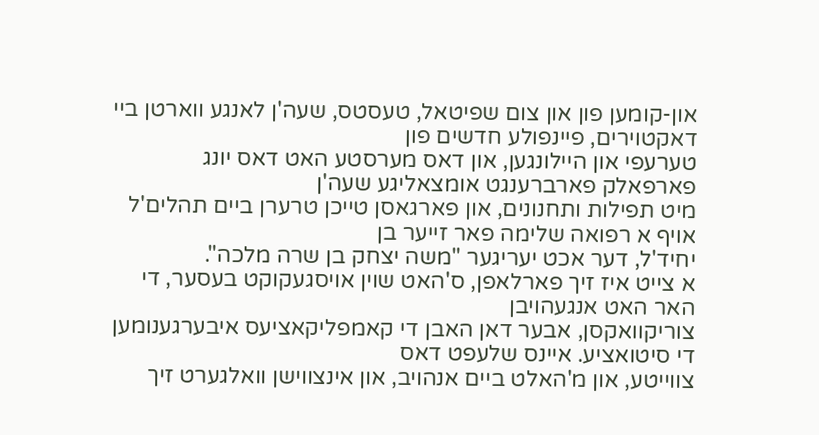און-קומען פון און צום שפיטאל, טעסטס, שעה'ן לאנגע ווארטן ביי דאקטוירים, פיינפולע חדשים פון
טערעפי און היילונגען, און דאס מערסטע האט דאס יונג פארפאלק פארברענגט אומצאליגע שעה'ן
מיט תפילות ותחנונים, און פארגאסן טייכן טרערן ביים תהלים'ל אויף א רפואה שלימה פאר זייער בן
יחיד'ל, דער אכט יעריגער "משה יצחק בן שרה מלכה".
א צייט איז זיך פארלאפן, ס'האט שוין אויסגעקוקט בעסער, די האר האט אנגעהויבן
צוריקוואקסן, אבער דאן האבן די קאמפליקאציעס איבערגענומען די סיטואציע. איינס שלעפט דאס
צווייטע, און מ'האלט ביים אנהויב, און אינצווישן וואלגערט זיך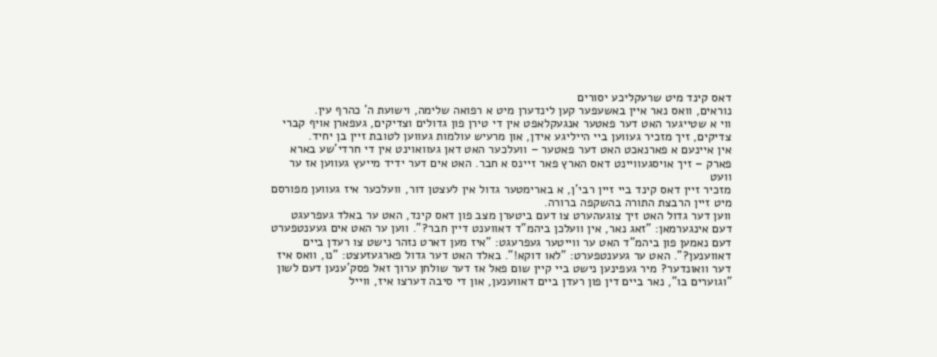דאס קינד מיט שרעקליכע יסורים
נוראים, וואס נאר איין באשעפער קען לינדערן מיט א רפואה שלימה, וישועת ה' כהרף עין.
ווי א שטייגער האט דער פאטער אנגעקלאפט אין די טירן פון גדולים וצדיקים, געפארן אויף קברי
צדיקים, זיך מזכיר געווען ביי הייליגע אידן, און מרעיש עולמות געווען לטובת זיין בן יחיד.
אין איינעם א פארנאכט האט דער פאטער – וועלכער האט דאן געוואוינט אין די חרדי'שע בארא
פארק – זיך אויסגעוויינט דאס הארץ פאר זיינס א חבר. האט אים דער ידיד מייעץ געווען אז ער וועט
מזכיר זיין דאס קינד ביי זיין רבי'ן, א בארימטער גדול אין לעצטן דור, וועלכער איז געווען מפורסם
מיט זיין הרבצת התורה בהשקפה ברורה.
ווען דער גדול האט זיך צוגעהערט צו דעם ביטערן מצב פון דאס קינד, האט ער באלד געפרעגט
דעם אינגערמאן: "זאג נאר, אין וועלכן ביהמ"ד דאווענט דיין חבר?". ווען ער האט אים געענטפערט
דעם נאמען פון ביהמ"ד האט ער ווייטער געפרעגט: "איז מען דארט נזהר נישט צו רעדן ביים
דאווענען?". האט ער געענטפערט: "לאו דוקא!". באלד האט דער גדול פארגעזעצט: "נו, וואס איז דער וואונדער? מיר געפינען נישט ביי קיין שום פאל אז דער שולחן ערוך זאל פסק'ענען דעם לשון "וגוערים בו", נאר ביים דין פון רעדן ביים דאווענען, און די סיבה דערצו איז, ווייל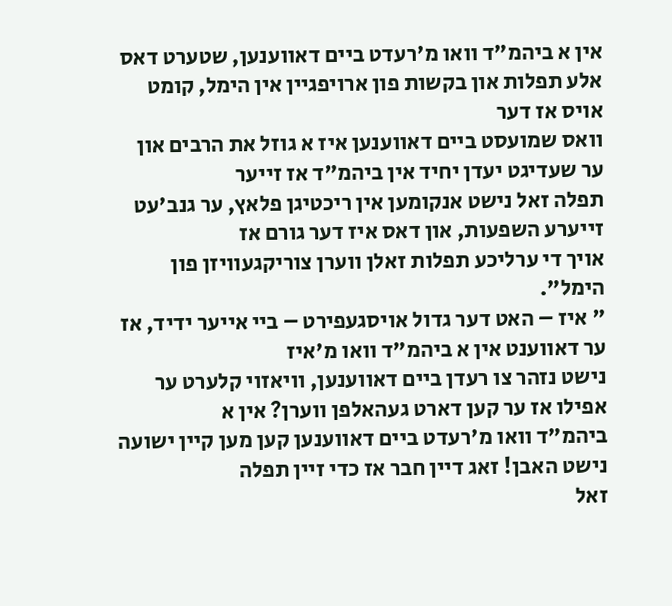אין א ביהמ"ד וואו מ'רעדט ביים דאווענען, שטערט דאס אלע תפלות און בקשות פון ארויפגיין אין הימל, קומט אויס אז דער
וואס שמועסט ביים דאווענען איז א גוזל את הרבים און ער שעדיגט יעדן יחיד אין ביהמ"ד אז זייער
תפלה זאל נישט אנקומען אין ריכטיגן פלאץ, ער גנב'עט זייערע השפעות, און דאס איז דער גורם אז
אויך די ערליכע תפלות זאלן ווערן צוריקגעוויזן פון הימל".
" איז – האט דער גדול אויסגעפירט – ביי אייער ידיד, אז ער דאווענט אין א ביהמ"ד וואו מ'איז
נישט נזהר צו רעדן ביים דאווענען, וויאזוי קלערט ער אפילו אז ער קען דארט געהאלפן ווערן? אין א
ביהמ"ד וואו מ'רעדט ביים דאווענען קען מען קיין ישועה נישט האבן! זאג דיין חבר אז כדי זיין תפלה
זאל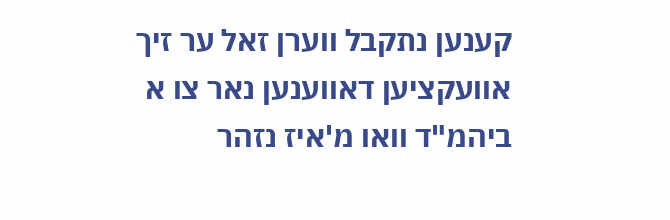קענען נתקבל ווערן זאל ער זיך אוועקציען דאווענען נאר צו א ביהמ"ד וואו מ'איז נזהר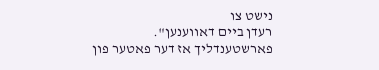נישט צו
רעדן ביים דאווענען".
פארשטענדליך אז דער פאטער פון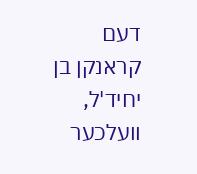דעם קראנקן בן יחיד'ל, וועלכער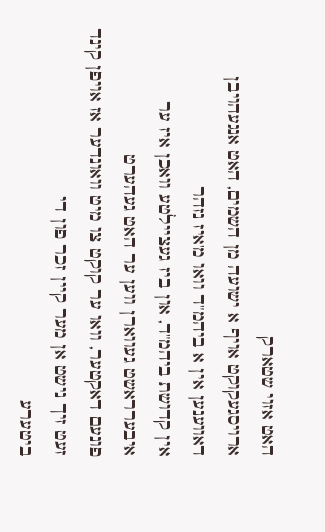האט אזוי שטארק
ארויסגעקוקט אויף א ישועה מן השמים, האט אנגעהויבן דאווענען אין א ביהמ"ד וואו מ'איז נזהר
אין קדושת ביהמ"ד, און ביז געציילטע וואכן איז ער איבערראשט געווארן ווען ער האט געהערט
פונעם דאקטער, וואו ער קוקט צו מיט וואונדער אז אויפן קינד זעט זיך נישט אן מער קיין זכר פון די
ביטערע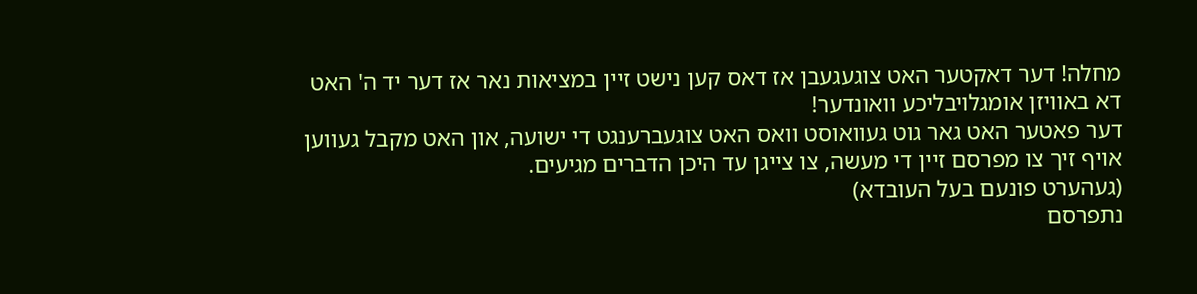מחלה! דער דאקטער האט צוגעגעבן אז דאס קען נישט זיין במציאות נאר אז דער יד ה' האט
דא באוויזן אומגלויבליכע וואונדער!
דער פאטער האט גאר גוט געוואוסט וואס האט צוגעברענגט די ישועה, און האט מקבל געווען
אויף זיך צו מפרסם זיין די מעשה, צו צייגן עד היכן הדברים מגיעים.
(געהערט פונעם בעל העובדא)
נתפרסם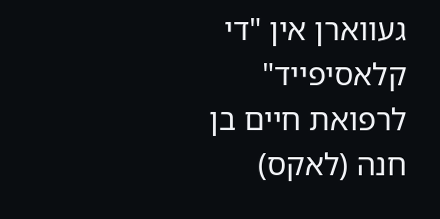געווארן אין "די קלאסיפייד" לרפואת חיים בן חנה (לאקס)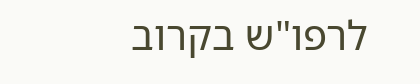לרפו"ש בקרוב